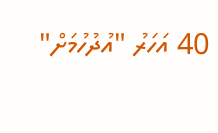40 އަހަރު "އުދުހުމަށް"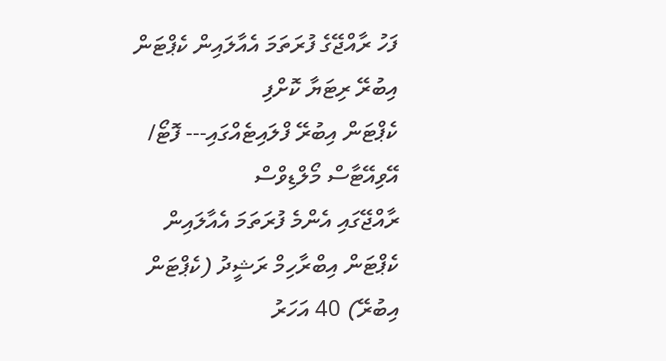ފަހު ރާއްޖޭގެ ފުރަތަމަ އެއާލައިން ކެޕްޓަން އިބުރޭ ރިޓަޔާ ކޮށްފި
ކެޕްޓަން އިބުރޭ ފްލައިޓެއްގައި--- ފޮޓޯ/ އޭވިއޭޓާސް މޯލްޑިވްސް
ރާއްޖޭގައި އެންމެ ފުރަތަމަ އެއާލައިން ކެޕްޓަން އިބްރާހިމް ރަޝީދު (ކެޕްޓަން އިބުރޭ) 40 އަހަރު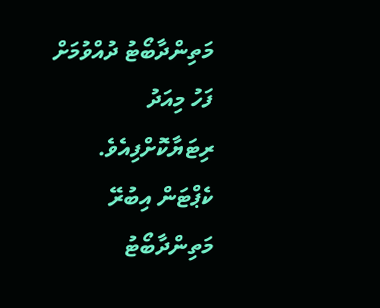މަތިންދާބޯޓު ދުއްވުމަށް ފަހު މިއަދު ރިޓަޔާކޮށްފިއެވެ.
ކެޕްޓަން އިބުރޭ މަތިންދާބޯޓު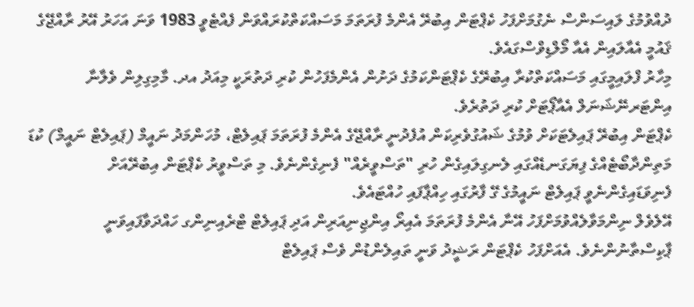ދުއްވުމުގެ ލައިސަންސް ނެގުމަށްފަހު ކެޕްޓަން އިބުރޭ އެންމެ ފުރަތަމަ މަސައްކަތްކުރައްވަން ފެއްޓެވީ 1983 ވަނަ އަހަރު އޭރު ރާއްޖޭގެ ޤައުމީ އެއާލައިން އެއާ މޯލްޑިވްސްގައެވެ.
މިހާރު ފްލައިމީގައި މަސައްކަތްކުރާ އިބުރޭގެ ކެޕްޓަންކަމުގެ ދަށުން އެންމެފަހުން ކުރި ދަތުރަކީ މިއަދު އދ. މާމިގިލިން ވެލާނާ އިންޓަރނޭޝަނަލް އެއާޕޯޓަށް ކުރި ދަތުރެވެ.
ކެޕްޓަން އިބުރޭ ޕައިލެޓަކަށް ވުމުގެ ޝައުގުވެރިކަން އުފެދުނީ ރާއްޖޭގެ އެންމެ ފުރަތަމަ ޕައިލެޓް، މުހަންމަދު ނައީމް (ޕައިލެޓް ނައީމް) ކުޑަ މަތިންދާބޯޓެއްގެ ފިޔަގަނޑެއްގައި ލެނގިލައިގެން ހުރި "ތަސްވީރެއް" ފެނިގެންނެވެ. މި ތަސްވީރު ކެޕްޓަން އިބުރޭއަށް ފެނިވަޑައިގެންނެވީ ޕައިލެޓް ނައީމުގެ ގޭ ފާރުގައި ހިއްޕާފައި ހުއްޓައެވެ.
އޭލެވެލް ނިންމަވާލެއްވުމަށްފަހު އޭނާ އެންމެ ފުރަތަމަ އެއިރޯ އިންޖިނިއަރިން އަދި ޕައިލެޓް ޓްރެއިނިންގ ހައްދަވާފައިވަނީ ޕާކިސްތާނުންނެވެ. އެއަށްފަހު ކެޕްޓަން ރަޝީދު ވަނީ ތައިލެންޑުން ވެސް ޕައިލެޓް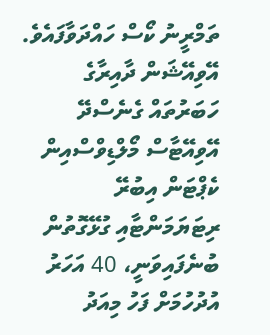ތަމްރީނު ކޯސް ހައްދަވާފައެވެ.
އޭވިއޭޝަން ދާއިރާގެ ހަބަރުތައް ގެނެސްދޭ އޭވިއޭޓާސް މޯލްޑިވްސްއިން ކެޕްޓަން އިބުރޭ ރިޓަޔަމަންޓާއި ގުޅޭގޮތުން ބުނެފައިވަނީ، 40 އަހަރު އުދުހުމަށް ފަހު މިއަދު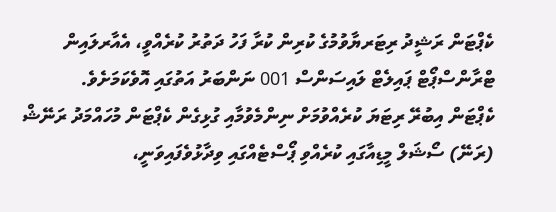ކެޕްޓަން ރަޝީދު ރިޓަރޔާވުމުގެ ކުރިން ކުރާ ފަހު ދަތުރު ކުރެއްވީ، އެއާރލައިން ޓްރާންސްޕޯޓް ޕައިލެޓް ލައިސަންސް 001 ނަންބަރު އަތުގައި އޮވެކަމަށެވެ.
ކެޕްޓަން އިބުރޭ ރިޓަޔަ ކުރެއްވުމަށް ނިންމެވުމާއި ގުޅިގެން ކެޕްޓަން މުހައްމަދު ރަނޭޝް (ރަނޭ) ސޯޝަލް މީޑިއާގައި ކުރެއްވި ޕޯސްޓެއްގައި ވިދާޅުވެފައިވަނީ،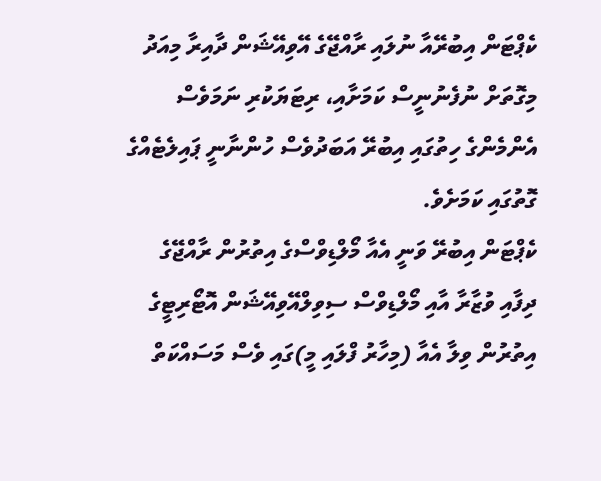ކެޕްޓަން އިބުރޭއާ ނުލައި ރާއްޖޭގެ އޭވިއޭޝަން ދާއިރާ މިއަދު މިގޮތަށް ނުފެނުނީސް ކަމަށާއި، ރިޓަޔަކުރި ނަމަވެސް އެންމެންގެ ހިތުގައި އިބުރޭ އަބަދުވެސް ހުންނާނީ ޕައިލެޓެއްގެ ގޮތުގައި ކަމަށެވެ.
ކެޕްޓަން އިބުރޭ ވަނީ އެއާ މޯލްޑިވްސްގެ އިތުރުން ރާއްޖޭގެ ދިފާއި ވުޒާރާ އާއި މޯލްޑިވްސް ސިވިލްއޭވިއޭޝަން އޮޓޯރިޓީގެ އިތުރުން ވިލާ އެއާ (މިހާރު ފްލައި މީ)ގައި ވެސް މަސައްކަތް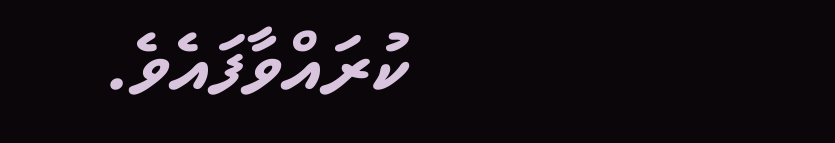ކުރައްވާފައެވެ.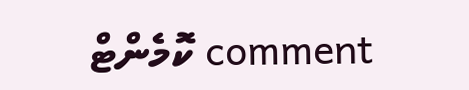comment ކޮމެންޓް